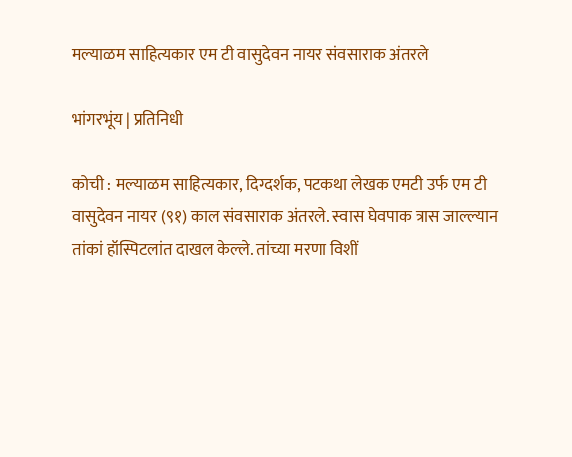मल्याळम साहित्यकार एम टी वासुदेवन नायर संवसाराक अंतरले

भांगरभूंय | प्रतिनिधी

कोची : मल्याळम साहित्यकार, दिग्दर्शक, पटकथा लेखक एमटी उर्फ एम टी वासुदेवन नायर (९१) काल संवसाराक अंतरले. स्वास घेवपाक त्रास जाल्ल्यान तांकां हॉस्पिटलांत दाखल केल्ले. तांच्या मरणा विशीं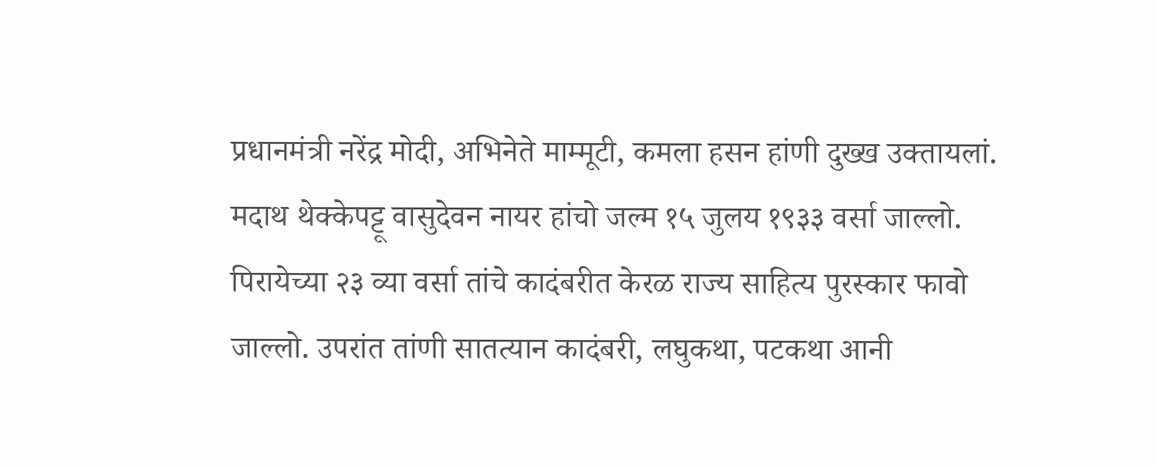प्रधानमंत्री नरेंद्र मोदी, अभिनेते माम्मूटी, कमला हसन हांणी दुख्ख उक्तायलां.
मदाथ थेक्केपट्टू वासुदेवन नायर हांचो जल्म १५ जुलय १९३३ वर्सा जाल्लो. पिरायेच्या २३ व्या वर्सा तांचे कादंबरीत केरळ राज्य साहित्य पुरस्कार फावो जाल्लो. उपरांत तांणी सातत्यान कादंबरी, लघुकथा, पटकथा आनी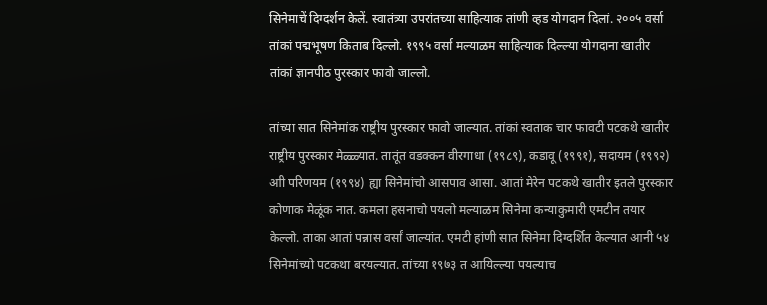सिनेमाचें दिग्दर्शन केलें. स्वातंत्र्या उपरांतच्या साहित्याक तांणी व्हड योगदान दिलां. २००५ वर्सा तांकां पद्मभूषण किताब दिल्लो. १९९५ वर्सा मल्याळम साहित्याक दिल्ल्या योगदाना खातीर तांकां ज्ञानपीठ पुरस्कार फावो जाल्लो.

तांच्या सात सिनेमांक राष्ट्रीय पुरस्कार फावो जाल्यात. तांकां स्वताक चार फावटी पटकथे खातीर राष्ट्रीय पुरस्कार मेळ्ळ्यात. तातूंत वडक्कन वीरगाधा (१९८९), कडावू (१९९१), सदायम (१९९२) आी परिणयम (१९९४) ह्या सिनेमांचो आसपाव आसा. आतां मेरेन पटकथे खातीर इतले पुरस्कार कोणाक मेळूंक नात. कमला हसनाचो पयलो मल्याळम सिनेमा कन्याकुमारी एमटीन तयार केल्लो. ताका आतां पन्नास वर्सां जाल्यांत. एमटी हांणी सात सिनेमा दिग्दर्शित केल्यात आनी ५४ सिनेमांच्यो पटकथा बरयल्यात. तांच्या १९७३ त आयिल्ल्या पयल्याच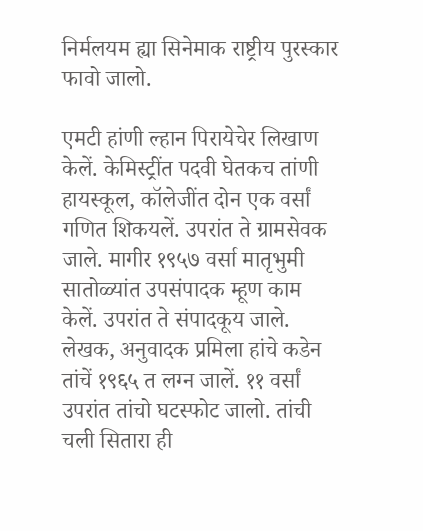निर्मलयम ह्या सिनेमाक राष्ट्रीय पुरस्कार फावो जालो.

एमटी हांणी ल्हान पिरायेचेर लिखाण केलें. केमिस्ट्रींत पदवी घेतकच तांणी हायस्कूल, कॉलेजींत दोन एक वर्सां गणित शिकयलें. उपरांत ते ग्रामसेवक जाले. मागीर १९५७ वर्सा मातृभुमी सातोळ्यांत उपसंपादक म्हूण काम केलें. उपरांत ते संपादकूय जाले.
लेखक, अनुवादक प्रमिला हांचे कडेन तांचें १९६५ त लग्न जालें. ११ वर्सां उपरांत तांचो घटस्फोट जालो. तांची चली सितारा ही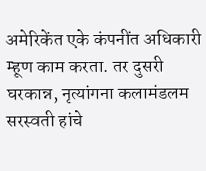अमेरिकेंत एके कंपनींत अधिकारी म्हूण काम करता. तर दुसरी घरकान्न, नृत्यांगना कलामंडलम सरस्वती हांचे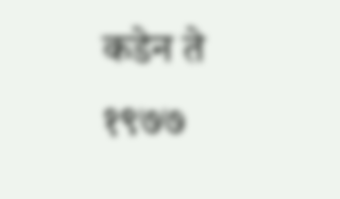कडेन ते १९७७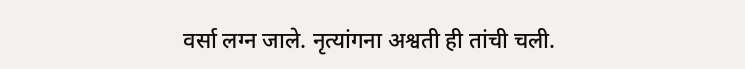वर्सा लग्न जाले. नृत्यांगना अश्वती ही तांची चली.